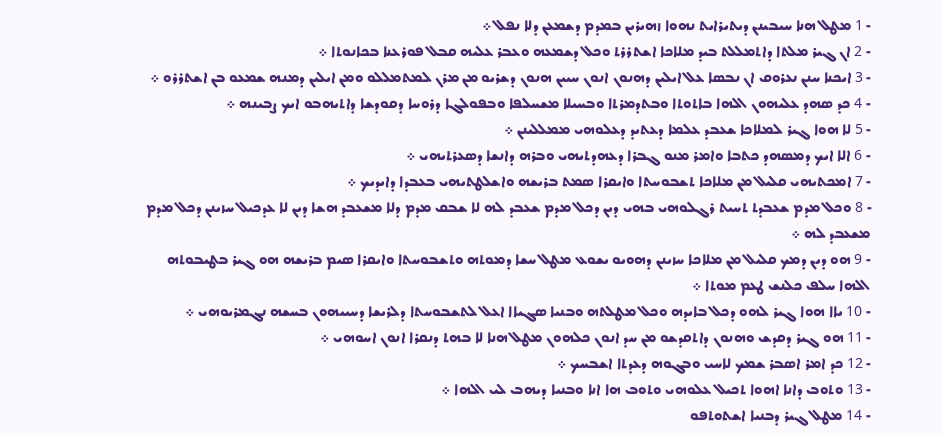- 1 ܡܛܠ ܗܢܐ ܚܝܒܝܢܢ ܕܝܬܝܪܐܝܬ ܢܗܘܐ ܙܗܝܪܝܢ ܒܡܕܡ ܕܫܡܥܢ ܕܠܐ ܢܦܠ ܀
- 2 ܐܢ ܓܝܪ ܡܠܬܐ ܕܐܬܡܠܠܬ ܒܝܕ ܡܠܐܟܐ ܐܫܬܪܪܬ ܘܟܠ ܕܫܡܥܗ ܘܥܒܪ ܥܠܝܗ ܩܒܠ ܦܘܪܥܢܐ ܒܟܐܢܘܬܐ ܀
- 3 ܐܝܟܢܐ ܚܢܢ ܢܥܪܘܩ ܐܢ ܢܒܤܐ ܥܠ ܐܝܠܝܢ ܕܗܢܘܢ ܐܢܘܢ ܚܝܝܢ ܗܢܘܢ ܕܫܪܝܘ ܡܢ ܡܪܢ ܠܡܬܡܠܠܘ ܘܡܢ ܐܝܠܝܢ ܕܡܢܗ ܫܡܥܘ ܒܢ ܐܫܬܪܪܘ ܀
- 4 ܟܕ ܤܗܕ ܥܠܝܗܘܢ ܐܠܗܐ ܒܐܬܘܬܐ ܘܒܬܕܡܪܬܐ ܘܒܚܝܠܐ ܡܫܚܠܦܐ ܘܒܦܘܠܓܐ ܕܪܘܚܐ ܕܩܘܕܫܐ ܕܐܬܝܗܒܘ ܐܝܟ ܨܒܝܢܗ ܀
- 5 ܠܐ ܗܘܐ ܓܝܪ ܠܡܠܐܟܐ ܫܥܒܕ ܥܠܡܐ ܕܥܬܝܕ ܕܥܠܘܗܝ ܡܡܠܠܝܢܢ ܀
- 6 ܐܠܐ ܐܝܟ ܕܡܤܗܕ ܟܬܒܐ ܘܐܡܪ ܡܢܘ ܓܒܪܐ ܕܥܗܕܬܝܗܝ ܘܒܪܗ ܕܐܢܫܐ ܕܤܥܪܬܝܗܝ ܀
- 7 ܐܡܟܬܝܗܝ ܩܠܝܠ ܡܢ ܡܠܐܟܐ ܬܫܒܘܚܬܐ ܘܐܝܩܪܐ ܤܡܬ ܒܪܝܫܗ ܘܐܫܠܛܬܝܗܝ ܒܥܒܕܐ ܕܐܝܕܝܟ ܀
- 8 ܘܟܠ ܡܕܡ ܫܥܒܕܬ ܬܚܝܬ ܪܓܠܘܗܝ ܒܗܝ ܕܝܢ ܕܟܠ ܡܕܡ ܫܥܒܕ ܠܗ ܠܐ ܫܒܩ ܡܕܡ ܕܠܐ ܡܫܥܒܕ ܗܫܐ ܕܝܢ ܠܐ ܥܕܟܝܠ ܚܙܝܢܢ ܕܟܠ ܡܕܡ ܡܫܥܒܕ ܠܗ ܀
- 9 ܗܘ ܕܝܢ ܕܡܟ ܩܠܝܠ ܡܢ ܡܠܐܟܐ ܚܙܝܢܢ ܕܗܘܝܘ ܝܫܘܥ ܡܛܠ ܚܫܐ ܕܡܘܬܗ ܘܬܫܒܘܚܬܐ ܘܐܝܩܪܐ ܤܝܡ ܒܪܝܫܗ ܗܘ ܓܝܪ ܒܛܝܒܘܬܗ ܐܠܗܐ ܚܠܦ ܟܠܢܫ ܛܥܡ ܡܘܬܐ ܀
- 10 ܝܐܐ ܗܘܐ ܓܝܪ ܠܗܘ ܕܟܠ ܒܐܝܕܗ ܘܟܠ ܡܛܠܬܗ ܘܒܢܝܐ ܤܓܝܐܐ ܐܥܠ ܠܬܫܒܘܚܬܐ ܕܠܪܝܫܐ ܕܚܝܝܗܘܢ ܒܚܫܗ ܢܓܡܪܝܘܗܝ ܀
- 11 ܗܘ ܓܝܪ ܕܩܕܫ ܘܗܢܘܢ ܕܐܬܩܕܫܘ ܡܢ ܚܕ ܐܢܘܢ ܟܠܗܘܢ ܡܛܠ ܗܢܐ ܠܐ ܒܗܬ ܕܢܩܪܐ ܐܢܘܢ ܐܚܘܗܝ ܀
- 12 ܟܕ ܐܡܪ ܐܤܒܪ ܫܡܟ ܠܐܚܝ ܘܒܓܘܗ ܕܥܕܬܐ ܐܫܒܚܟ ܀
- 13 ܘܬܘܒ ܕܐܢܐ ܐܗܘܐ ܬܟܝܠ ܥܠܘܗܝ ܘܬܘܒ ܗܐ ܐܢܐ ܘܒܢܝܐ ܕܝܗܒ ܠܝ ܐܠܗܐ ܀
- 14 ܡܛܠ ܓܝܪ ܕܒܢܝܐ ܐܫܬܘܬܦܘ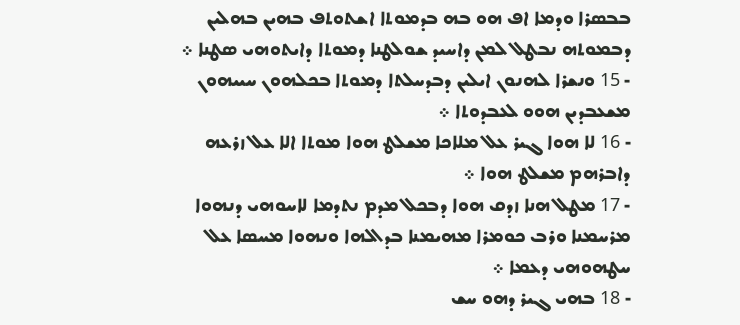ܒܒܤܪܐ ܘܕܡܐ ܐܦ ܗܘ ܒܗ ܒܕܡܘܬܐ ܐܫܬܘܬܦ ܒܗܝܢ ܒܗܠܝܢ ܕܒܡܘܬܗ ܢܒܛܠ ܠܡܢ ܕܐܚܝܕ ܫܘܠܛܢܐ ܕܡܘܬܐ ܕܐܝܬܘܗܝ ܤܛܢܐ ܀
- 15 ܘܢܫܪܐ ܠܗܢܘܢ ܐܝܠܝܢ ܕܒܕܚܠܬܐ ܕܡܘܬܐ ܒܟܠܗܘܢ ܚܝܝܗܘܢ ܡܫܥܒܕܝܢ ܗܘܘ ܠܥܒܕܘܬܐ ܀
- 16 ܠܐ ܗܘܐ ܓܝܪ ܥܠ ܡܠܐܟܐ ܡܫܠܛ ܗܘܐ ܡܘܬܐ ܐܠܐ ܥܠ ܙܪܥܗ ܕܐܒܪܗܡ ܡܫܠܛ ܗܘܐ ܀
- 17 ܡܛܠ ܗܢܐ ܙܕܩ ܗܘܐ ܕܒܟܠ ܡܕܡ ܢܬܕܡܐ ܠܐܚܘܗܝ ܕܢܗܘܐ ܡܪܚܡܢܐ ܘܪܒ ܟܘܡܪܐ ܡܗܝܡܢܐ ܒܕܐܠܗܐ ܘܢܗܘܐ ܡܚܤܐ ܥܠ ܚܛܗܘܗܝ ܕܥܡܐ ܀
- 18 ܒܗܝ ܓܝܪ ܕܗܘ ܚܫ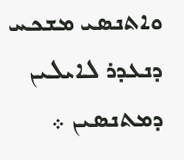ܘܐܬܢܤܝ ܡܫܟܚ ܕܢܥܕܪ ܠܐܝܠܝܢ ܕܡܬܢܤܝܢ ܀